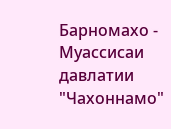Барномахо - Муассисаи давлатии "Чахоннамо"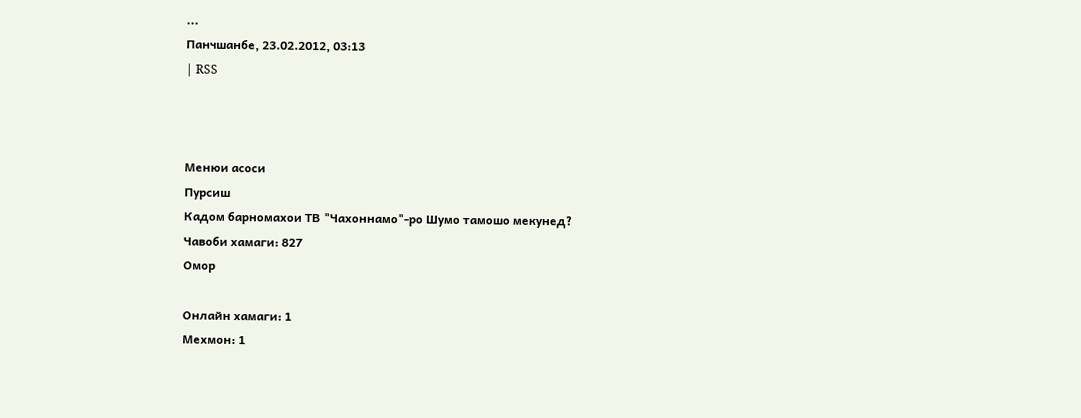...
Панчшанбе, 23.02.2012, 03:13
| RSS



Менюи асоси
Пурсиш
Кадом барномахои ТВ "Чахоннамо"-ро Шумо тамошо мекунед?
Чавоби хамаги: 827
Омор

Онлайн хамаги: 1
Мехмон: 1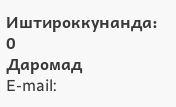Иштироккунанда: 0
Даромад
E-mail: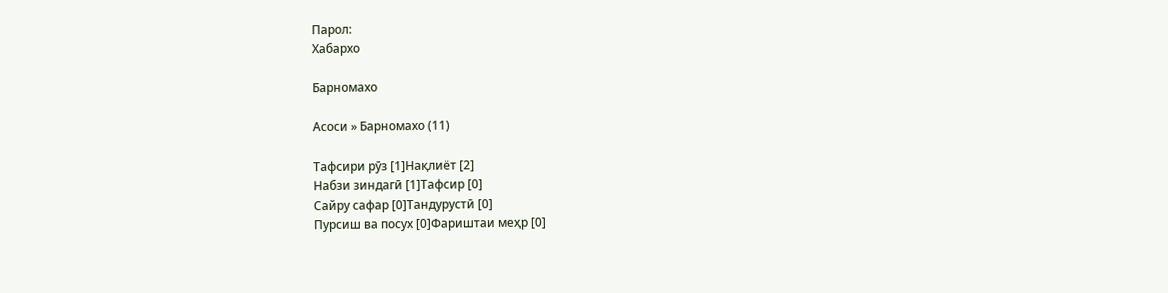Парол:
Хабархо

Барномахо

Асоси » Барномахо (11)

Тафсири рӯз [1]Нақлиёт [2]
Набзи зиндагӣ [1]Тафсир [0]
Сайру сафар [0]Тандурустӣ [0]
Пурсиш ва посух [0]Фариштаи меҳр [0]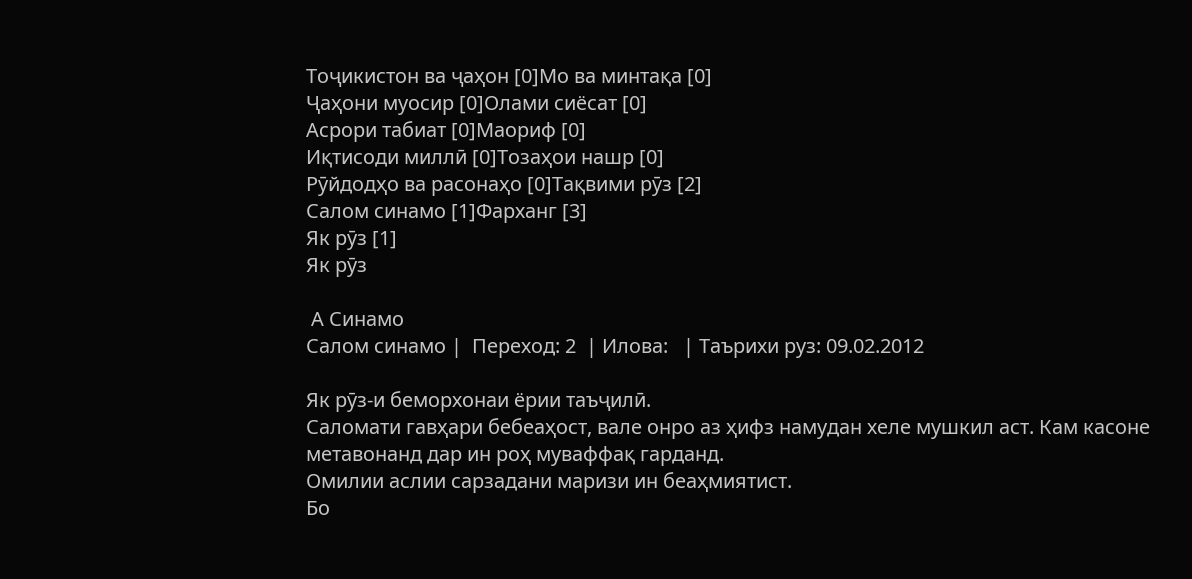Тоҷикистон ва ҷаҳон [0]Мо ва минтақа [0]
Ҷаҳони муосир [0]Олами сиёсат [0]
Асрори табиат [0]Маориф [0]
Иқтисоди миллӣ [0]Тозаҳои нашр [0]
Рӯйдодҳо ва расонаҳо [0]Тақвими рӯз [2]
Cалом синамо [1]Фарханг [3]
Як рӯз [1]
Як рӯз

 А Синамо
Cалом синамо |  Переход: 2  | Илова:   | Таърихи руз: 09.02.2012

Як рӯз-и беморхонаи ёрии таъҷилӣ.
Саломати гавҳари бебеаҳост, вале онро аз ҳифз намудан хеле мушкил аст. Кам касоне метавонанд дар ин роҳ муваффақ гарданд.
Омилии аслии сарзадани маризи ин беаҳмиятист.
Бо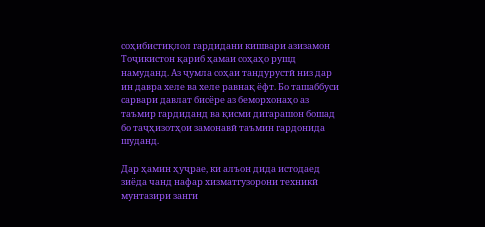соҳибистиқлол гардидани кишвари азизамон Тоҷикистон қариб ҳамаи соҳаҳо рушд намуданд. Аз ҷумла соҳаи тандурустӣ низ дар ин давра хеле ва хеле равнақ ёфт. Бо ташаббуси сарвари давлат бисёре аз беморхонаҳо аз таъмир гардиданд ва қисми дигарашон бошад бо таҷҳизотҳои замонавӣ таъмин гардонида шуданд.

Дар ҳамин ҳуҷрае, ки алъон дида истодаед зиёда чанд нафар хизматгузорони техникӣ мунтазири занги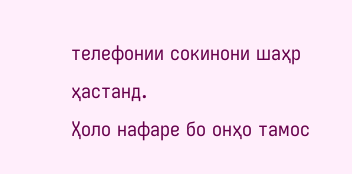телефонии сокинони шаҳр ҳастанд.
Ҳоло нафаре бо онҳо тамос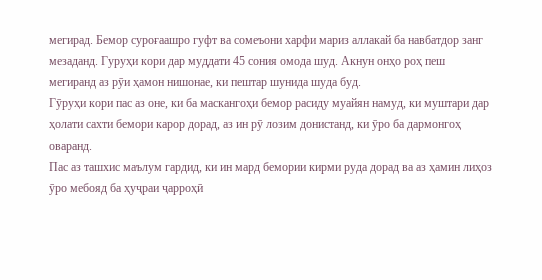мегирад. Бемор суроғаашро гуфт ва сомеъони харфи мариз аллакай ба навбатдор занг мезаданд. Гуруҳи кори дар муддати 45 сония омода шуд. Акнун онҳо роҳ пеш мегиранд аз рӯи ҳамон нишонае, ки пештар шунида шуда буд.
Гӯруҳи кори пас аз оне, ки ба маскангоҳи бемор расиду муайян намуд, ки муштари дар ҳолати сахти бемори карор дорад, аз ин рӯ лозим донистанд, ки ӯро ба дармонгоҳ оваранд.
Пас аз ташхис маълум гардид, ки ин мард бемории кирми руда дорад ва аз ҳамин лиҳоз ӯро мебояд ба ҳуҷраи ҷарроҳӣ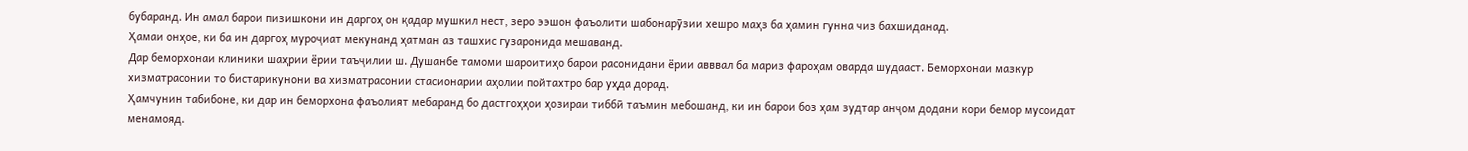бубаранд. Ин амал барои пизишкони ин даргоҳ он қадар мушкил нест, зеро ээшон фаъолити шабонарӯзии хешро маҳз ба ҳамин гунна чиз бахшиданад.
Ҳамаи онҳое, ки ба ин даргоҳ муроҷиат мекунанд ҳатман аз ташхис гузаронида мешаванд.
Дар беморхонаи клиники шаҳрии ёрии таъҷилии ш. Душанбе тамоми шароитиҳо барои расонидани ёрии авввал ба мариз фароҳам оварда шудааст. Беморхонаи мазкур хизматрасонии то бистарикунони ва хизматрасонии стасионарии аҳолии пойтахтро бар уҳда дорад.
Ҳамчунин табибоне, ки дар ин беморхона фаъолият мебаранд бо дастгоҳҳои ҳозираи тиббӣ таъмин мебошанд, ки ин барои боз ҳам зудтар анҷом додани кори бемор мусоидат менамояд.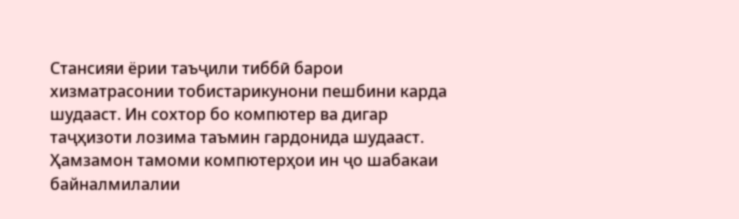Стансияи ёрии таъҷили тиббӣ барои хизматрасонии тобистарикунони пешбини карда шудааст. Ин сохтор бо компютер ва дигар таҷҳизоти лозима таъмин гардонида шудааст. Ҳамзамон тамоми компютерҳои ин ҷо шабакаи байналмилалии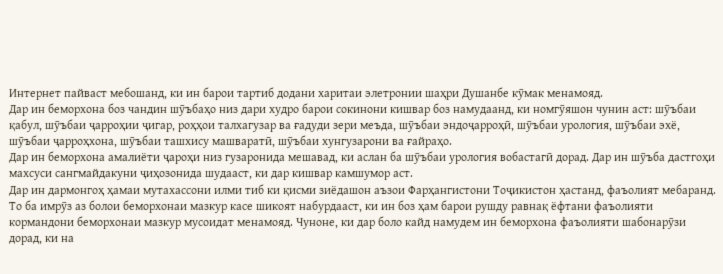Интернет пайваст мебошанд, ки ин барои тартиб додани харитаи элетронии шаҳри Душанбе кӯмак менамояд.
Дар ин беморхона боз чандин шӯъбаҳо низ дари худро барои сокинони кишвар боз намудаанд, ки номгӯяшон чунин аст: шӯъбаи қабул, шӯъбаи ҷарроҳии ҷигар, роҳҳои талхагузар ва ғадуди зери меъда, шӯъбаи эндоҷарроҳӣ, шӯъбаи урология, шӯъбаи эхё, шӯъбаи ҷарроҳхона, шӯъбаи ташхису машваратӣ, шӯъбаи хунгузарони ва ғайраҳо.
Дар ин беморхона амалиёти ҷароҳи низ гузаронида мешавад, ки аслан ба шӯъбаи урология вобастагӣ дорад. Дар ин шӯъба дастгоҳи махсуси сангмайдакуни ҷиҳозонида шудааст, ки дар кишвар камшумор аст.
Дар ин дармонгоҳ ҳамаи мутахассони илми тиб ки қисми зиёдашон аъзои Фарҳангистони Тоҷикистон ҳастанд, фаъолият мебаранд.
То ба имрӯз аз болои беморхонаи мазкур касе шикоят набурдааст, ки ин боз ҳам барои рушду равнақ ёфтани фаъолияти кормандони беморхонаи мазкур мусоидат менамояд. Чуноне, ки дар боло кайд намудем ин беморхона фаъолияти шабонарӯзи дорад, ки на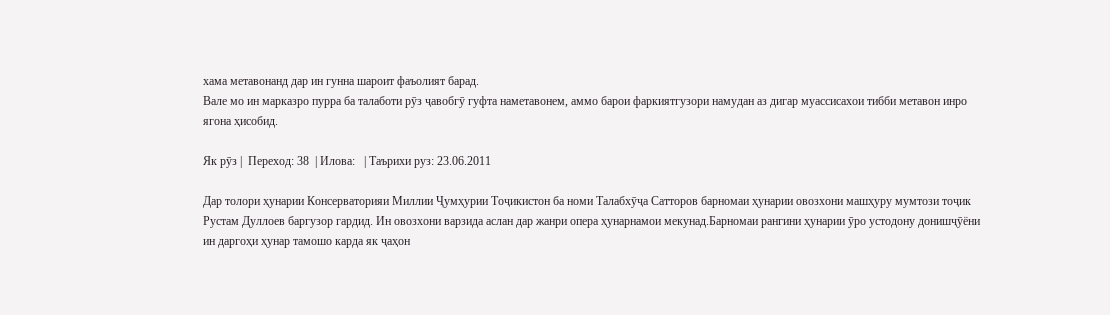хама метавонанд дар ин гунна шароит фаъолият барад.
Вале мо ин марказро пурра ба талаботи рӯз ҷавобгӯ гуфта наметавонем, аммо барои фаркиятгузори намудан аз дигар муассисахои тибби метавон инро ягона ҳисобид.

Як рӯз |  Переход: 38  | Илова:   | Таърихи руз: 23.06.2011

Дар толори ҳунарии Консерваторияи Миллии Ҷумҳурии Тоҷикистон ба номи Талабхӯҷа Сатторов барномаи ҳунарии овозхони машҳуру мумтози тоҷик Рустам Дуллоев баргузор гардид. Ин овозхони варзида аслан дар жанри опера ҳунарнамои мекунад.Барномаи рангини ҳунарии ӯро устодону донишҷӯёни ин даргоҳи ҳунар тамошо карда як ҷаҳон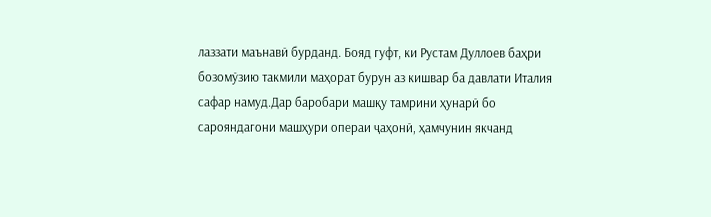лаззати маънавӣ бурданд. Бояд гуфт, ки Рустам Дуллоев баҳри бозомӯзию такмили маҳорат бурун аз кишвар ба давлати Италия сафар намуд.Дар баробари машқу тамрини ҳунарӣ бо сарояндагони машҳури операи ҷаҳонӣ, ҳамчунин якчанд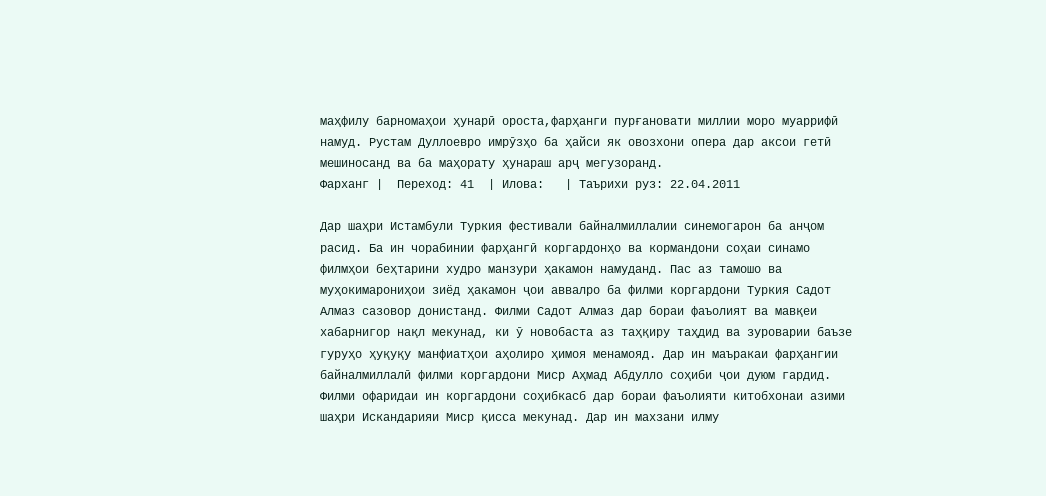маҳфилу барномаҳои ҳунарӣ ороста,фарҳанги пурғановати миллии моро муаррифӣ намуд. Рустам Дуллоевро имрӯзҳо ба ҳайси як овозхони опера дар аксои гетӣ мешиносанд ва ба маҳорату ҳунараш арҷ мегузоранд.
Фарханг |  Переход: 41  | Илова:   | Таърихи руз: 22.04.2011

Дар шаҳри Истамбули Туркия фестивали байналмиллалии синемогарон ба анҷом расид. Ба ин чорабинии фарҳангӣ коргардонҳо ва кормандони соҳаи синамо филмҳои беҳтарини худро манзури ҳакамон намуданд. Пас аз тамошо ва муҳокимарониҳои зиёд ҳакамон ҷои аввалро ба филми коргардони Туркия Садот Алмаз сазовор донистанд. Филми Садот Алмаз дар бораи фаъолият ва мавқеи хабарнигор нақл мекунад, ки ӯ новобаста аз таҳқиру таҳдид ва зуроварии баъзе гуруҳо ҳуқуқу манфиатҳои аҳолиро ҳимоя менамояд. Дар ин маъракаи фарҳангии байналмиллалӣ филми коргардони Миср Аҳмад Абдулло соҳиби ҷои дуюм гардид. Филми офаридаи ин коргардони соҳибкасб дар бораи фаъолияти китобхонаи азими шаҳри Искандарияи Миср қисса мекунад. Дар ин махзани илму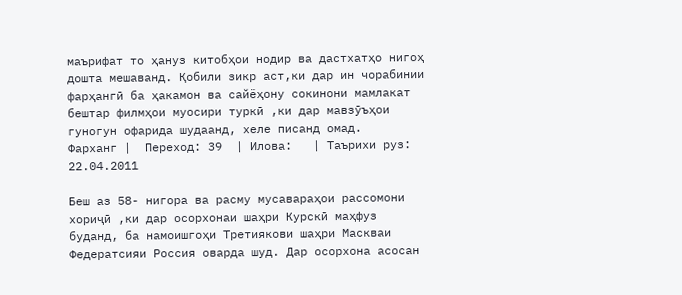маърифат то ҳануз китобҳои нодир ва дастхатҳо нигоҳ дошта мешаванд. Қобили зикр аст,ки дар ин чорабинии фарҳангӣ ба ҳакамон ва сайёҳону сокинони мамлакат бештар филмҳои муосири туркӣ ,ки дар мавзӯъҳои гуногун офарида шудаанд, хеле писанд омад.
Фарханг |  Переход: 39  | Илова:   | Таърихи руз: 22.04.2011

Беш аз 58- нигора ва расму мусавараҳои рассомони хориҷӣ ,ки дар осорхонаи шаҳри Курскӣ маҳфуз буданд, ба намоишгоҳи Третиякови шаҳри Маскваи Федератсияи Россия оварда шуд. Дар осорхона асосан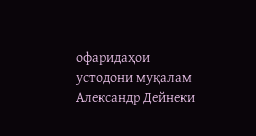офаридаҳои устодони муқалам Александр Дейнеки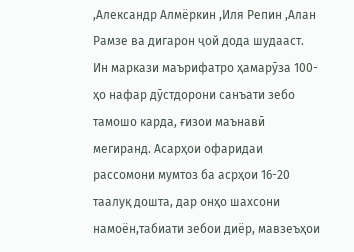,Александр Алмёркин ,Иля Репин ,Алан Рамзе ва дигарон ҷой дода шудааст. Ин маркази маърифатро ҳамарӯза 100-ҳо нафар дӯстдорони санъати зебо тамошо карда, ғизои маънавӣ мегиранд. Асарҳои офаридаи рассомони мумтоз ба асрҳои 16-20 таалуқ дошта, дар онҳо шахсони намоён,табиати зебои диёр, мавзеъҳои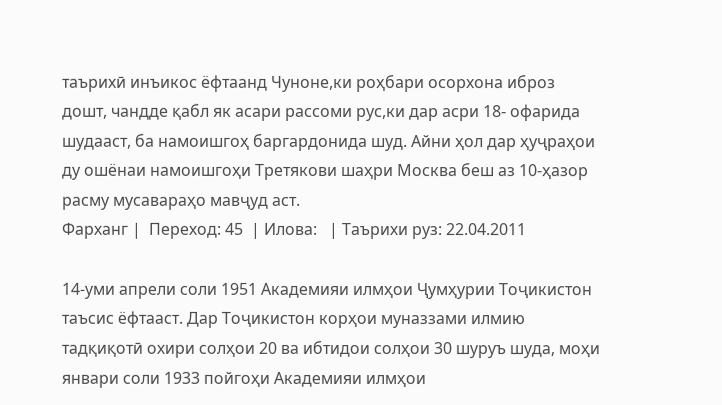таърихӣ инъикос ёфтаанд Чуноне,ки роҳбари осорхона иброз дошт, чандде қабл як асари рассоми рус,ки дар асри 18- офарида шудааст, ба намоишгоҳ баргардонида шуд. Айни ҳол дар ҳуҷраҳои ду ошёнаи намоишгоҳи Третякови шаҳри Москва беш аз 10-ҳазор расму мусавараҳо мавҷуд аст.
Фарханг |  Переход: 45  | Илова:   | Таърихи руз: 22.04.2011

14-уми апрели соли 1951 Академияи илмҳои Ҷумҳурии Тоҷикистон таъсис ёфтааст. Дар Тоҷикистон корҳои муназзами илмию тадқиқотӣ охири солҳои 20 ва ибтидои солҳои 30 шуруъ шуда, моҳи январи соли 1933 пойгоҳи Академияи илмҳои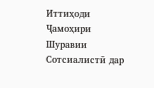Иттиҳоди Ҷамоҳири Шуравии Сотсиалистӣ дар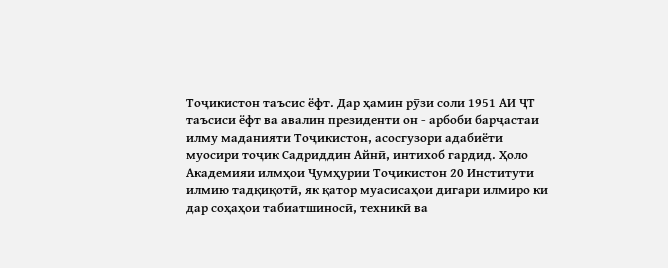Тоҷикистон таъсис ёфт. Дар ҳамин рӯзи соли 1951 АИ ҶТ таъсиси ёфт ва авалин президенти он - арбоби барҷастаи илму маданияти Тоҷикистон, асосгузори адабиёти муосири тоҷик Садриддин Айнӣ, интихоб гардид. Ҳоло Академияи илмҳои Ҷумҳурии Тоҷикистон 20 Институти илмию тадқиқотӣ, як қатор муасисаҳои дигари илмиро ки дар соҳаҳои табиатшиносӣ, техникӣ ва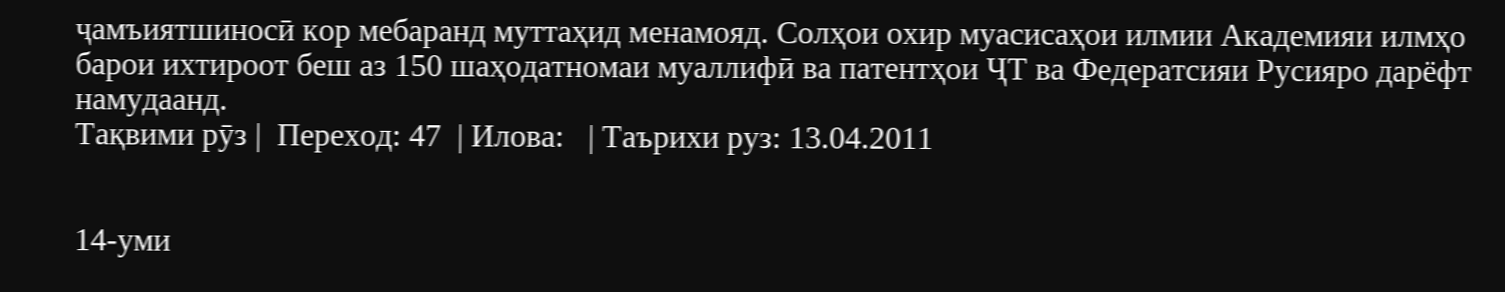ҷамъиятшиносӣ кор мебаранд муттаҳид менамояд. Солҳои охир муасисаҳои илмии Академияи илмҳо барои ихтироот беш аз 150 шаҳодатномаи муаллифӣ ва патентҳои ҶТ ва Федератсияи Русияро дарёфт намудаанд.
Тақвими рӯз |  Переход: 47  | Илова:   | Таърихи руз: 13.04.2011


14-уми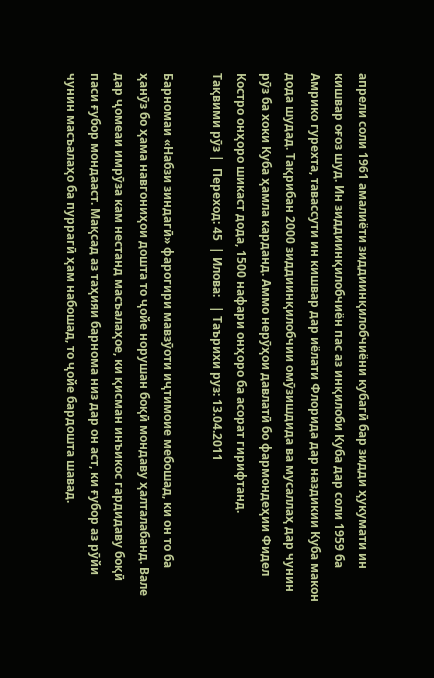апрели соли 1961 амалиёти зиддиинқилобчиёни кубагӣ бар зидди ҳукумати ин кишвар оғоз шуд. Ин зиддиинқилобчиён пас аз инқилоби Куба дар соли 1959 ба Амрико гурехта, тавассути ин кишвар дар иёлати Флорида дар наздикии Куба макон дода шудад. Тақрибан 2000 зиддиинқилобчии омӯзишдида ва мусаллаҳ дар чунин рӯз ба хоки Куба ҳамла карданд. Аммо нерӯҳои давлатӣ бо фармондеҳии Фидел Костро онҳоро шикаст дода, 1500 нафари онҳоро ба асорат гирифтанд.
Тақвими рӯз |  Переход: 45  | Илова:   | Таърихи руз: 13.04.2011

Барномаи «Набзи зиндагӣ» фарогири мавзӯоти иҷтимоие мебошад, ки он то ба ҳанӯз бо ҳама навгониҳои дошта то ҷойе норушан боқӣ мондаву ҳалталабанд. Вале дар ҷомеаи имрӯза кам нестанд масъалаҳое, ки қисман инъикос гардидаву боқӣ паси ғубор мондааст. Мақсад аз таҳияи барнома низ дар он аст, ки ғубор аз рӯйи чунин масъалаҳо ба пуррагӣ ҳам набошад, то ҷойе бардошта шавад.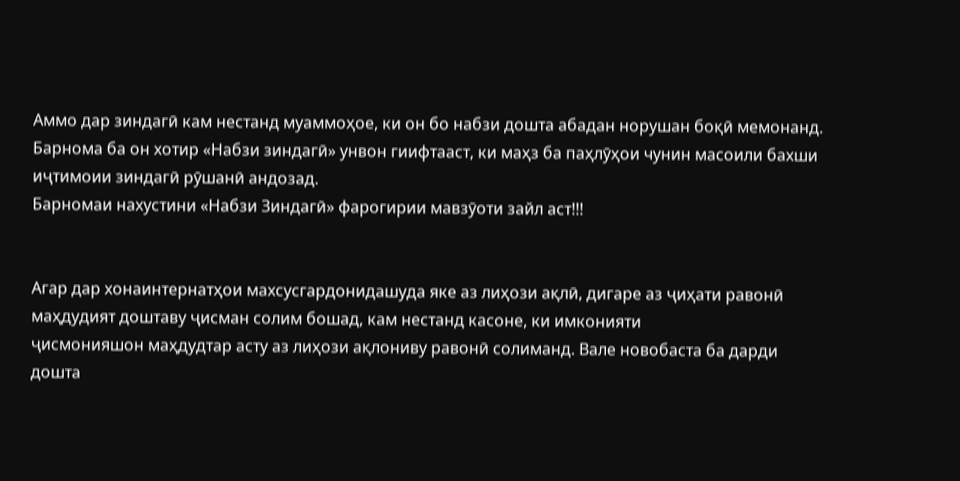Аммо дар зиндагӣ кам нестанд муаммоҳое, ки он бо набзи дошта абадан норушан боқӣ мемонанд. Барнома ба он хотир «Набзи зиндагӣ» унвон гиифтааст, ки маҳз ба паҳлӯҳои чунин масоили бахши иҷтимоии зиндагӣ рӯшанӣ андозад.
Барномаи нахустини «Набзи Зиндагӣ» фарогирии мавзӯоти зайл аст!!!


Агар дар хонаинтернатҳои махсусгардонидашуда яке аз лиҳози ақлӣ, дигаре аз ҷиҳати равонӣ маҳдудият доштаву ҷисман солим бошад, кам нестанд касоне, ки имконияти
ҷисмонияшон маҳдудтар асту аз лиҳози ақлониву равонӣ солиманд. Вале новобаста ба дарди дошта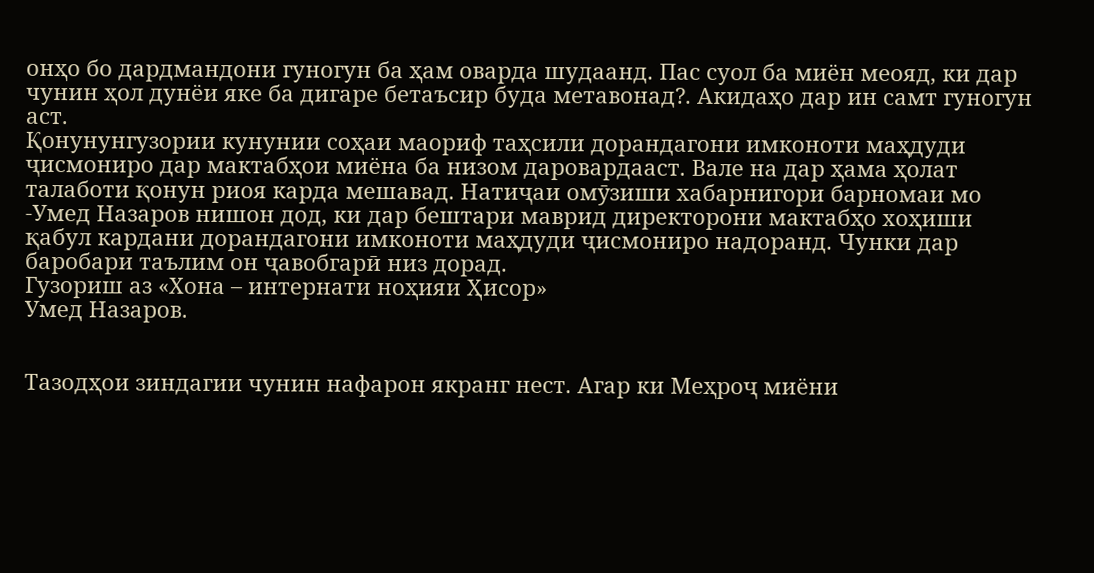онҳо бо дардмандони гуногун ба ҳам оварда шудаанд. Пас суол ба миён меояд, ки дар чунин ҳол дунёи яке ба дигаре бетаъсир буда метавонад?. Акидаҳо дар ин самт гуногун аст.
Қонунунгузории кунунии соҳаи маориф таҳсили дорандагони имконоти маҳдуди ҷисмониро дар мактабҳои миёна ба низом даровардааст. Вале на дар ҳама ҳолат талаботи қонун риоя карда мешавад. Натиҷаи омӯзиши хабарнигори барномаи мо -Умед Назаров нишон дод, ки дар бештари маврид директорони мактабҳо хоҳиши қабул кардани дорандагони имконоти маҳдуди ҷисмониро надоранд. Чунки дар баробари таълим он ҷавобгарӣ низ дорад.
Гузориш аз «Хона – интернати ноҳияи Ҳисор»
Умед Назаров.


Тазодҳои зиндагии чунин нафарон якранг нест. Агар ки Меҳроҷ миёни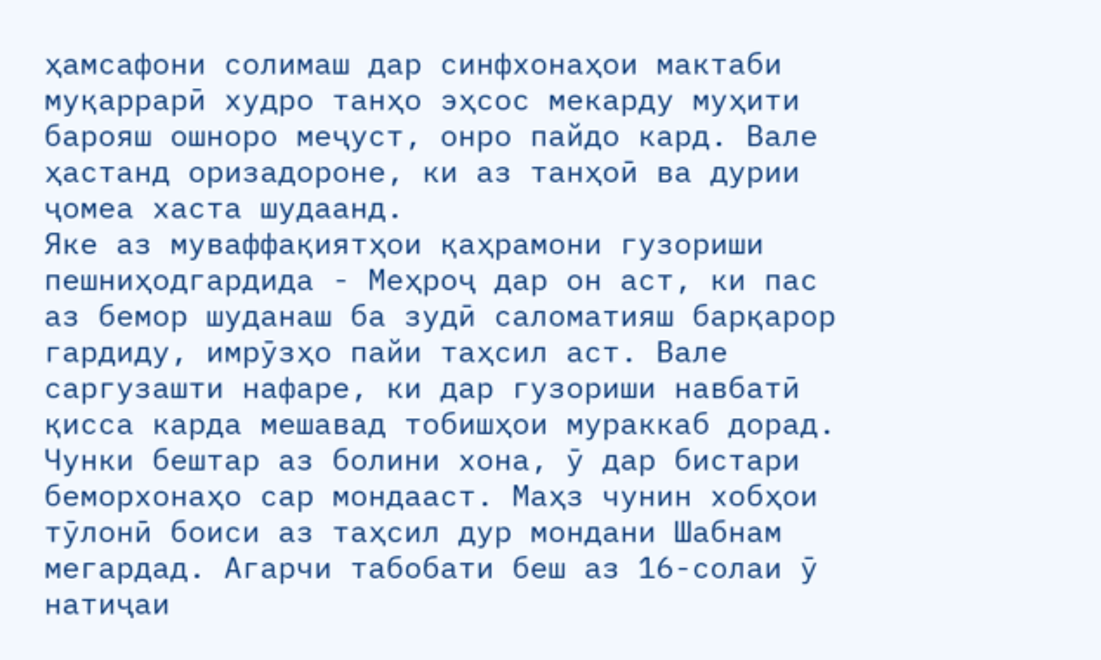ҳамсафони солимаш дар синфхонаҳои мактаби муқаррарӣ худро танҳо эҳсос мекарду муҳити барояш ошноро меҷуст, онро пайдо кард. Вале ҳастанд оризадороне, ки аз танҳоӣ ва дурии ҷомеа хаста шудаанд.
Яке аз муваффақиятҳои қаҳрамони гузориши пешниҳодгардида - Меҳроҷ дар он аст, ки пас аз бемор шуданаш ба зудӣ саломатияш барқарор гардиду, имрӯзҳо пайи таҳсил аст. Вале саргузашти нафаре, ки дар гузориши навбатӣ қисса карда мешавад тобишҳои мураккаб дорад. Чунки бештар аз болини хона, ӯ дар бистари беморхонаҳо сар мондааст. Маҳз чунин хобҳои тӯлонӣ боиси аз таҳсил дур мондани Шабнам мегардад. Агарчи табобати беш аз 16-солаи ӯ натиҷаи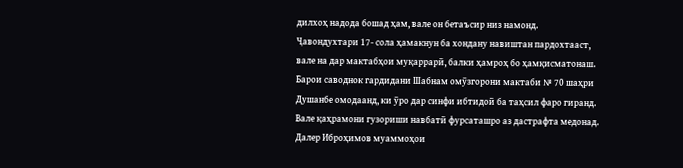дилхоҳ надода бошад ҳам, вале он бетаъсир низ намонд.
Ҷавондухтари 17- сола ҳамакнун ба хондану навиштан пардохтааст, вале на дар мактабҳои муқаррарӣ, балки ҳамроҳ бо ҳамқисматонаш. Барои саводнок гардидани Шабнам омӯзгорони мактаби № 70 шаҳри Душанбе омодаанд, ки ӯро дар синфи ибтидоӣ ба таҳсил фаро гиранд. Вале қаҳрамони гузориши навбатӣ фурсаташро аз дастрафта медонад. Далер Иброҳимов муаммоҳои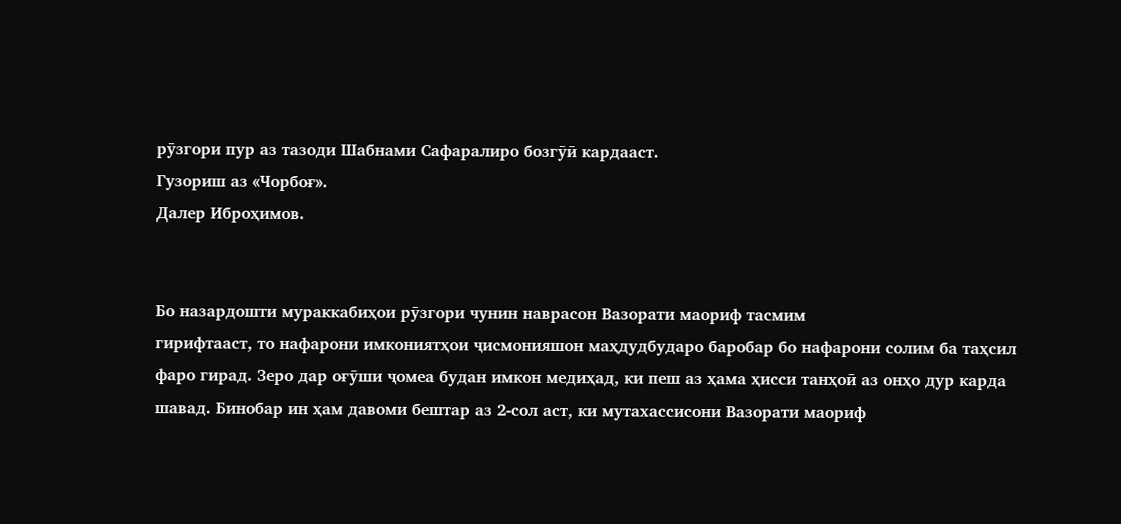рӯзгори пур аз тазоди Шабнами Сафаралиро бозгӯӣ кардааст.
Гузориш аз «Чорбоғ».
Далер Иброҳимов.


Бо назардошти мураккабиҳои рӯзгори чунин наврасон Вазорати маориф тасмим
гирифтааст, то нафарони имкониятҳои ҷисмонияшон маҳдудбударо баробар бо нафарони солим ба таҳсил фаро гирад. Зеро дар оғӯши ҷомеа будан имкон медиҳад, ки пеш аз ҳама ҳисси танҳоӣ аз онҳо дур карда шавад. Бинобар ин ҳам давоми бештар аз 2-сол аст, ки мутахассисони Вазорати маориф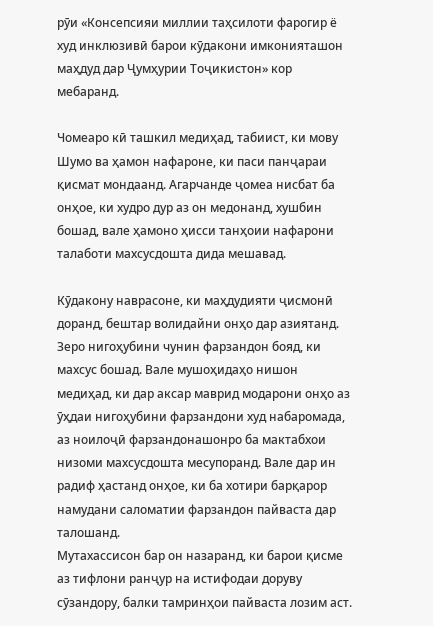рӯи «Консепсияи миллии таҳсилоти фарогир ё худ инклюзивӣ барои кӯдакони имконияташон маҳдуд дар Ҷумҳурии Тоҷикистон» кор мебаранд.

Чомеаро кӣ ташкил медиҳад, табиист, ки мову Шумо ва ҳамон нафароне, ки паси панҷараи қисмат мондаанд. Агарчанде ҷомеа нисбат ба онҳое, ки худро дур аз он медонанд, хушбин бошад, вале ҳамоно ҳисси танҳоии нафарони талаботи махсусдошта дида мешавад.

Кӯдакону наврасоне, ки маҳдудияти ҷисмонӣ доранд, бештар волидайни онҳо дар азиятанд. Зеро нигоҳубини чунин фарзандон бояд, ки махсус бошад. Вале мушоҳидаҳо нишон медиҳад, ки дар аксар маврид модарони онҳо аз ӯҳдаи нигоҳубини фарзандони худ набаромада, аз ноилоҷӣ фарзандонашонро ба мактабхои низоми махсусдошта месупоранд. Вале дар ин радиф ҳастанд онҳое, ки ба хотири барқарор намудани саломатии фарзандон пайваста дар талошанд.
Мутахассисон бар он назаранд, ки барои қисме аз тифлони ранҷур на истифодаи доруву сӯзандору, балки тамринҳои пайваста лозим аст.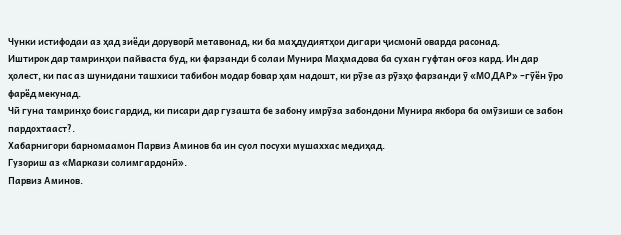Чунки истифодаи аз ҳад зиёди доруворӣ метавонад, ки ба маҳдудиятҳои дигари ҷисмонӣ оварда расонад.
Иштирок дар тамринҳои пайваста буд, ки фарзанди 6 солаи Мунира Маҳмадова ба сухан гуфтан оғоз кард. Ин дар ҳолест, ки пас аз шунидани ташхиси табибон модар бовар ҳам надошт, ки рӯзе аз рӯзҳо фарзанди ӯ «МОДАР» –гӯён ӯро фарёд мекунад.
Чӣ гуна тамринҳо боис гардид, ки писари дар гузашта бе забону имрӯза забондони Мунира якбора ба омӯзиши се забон пардохтааст?.
Хабарнигори барномаамон Парвиз Аминов ба ин суол посухи мушаххас медиҳад.
Гузориш аз «Маркази солимгардонӣ».
Парвиз Аминов.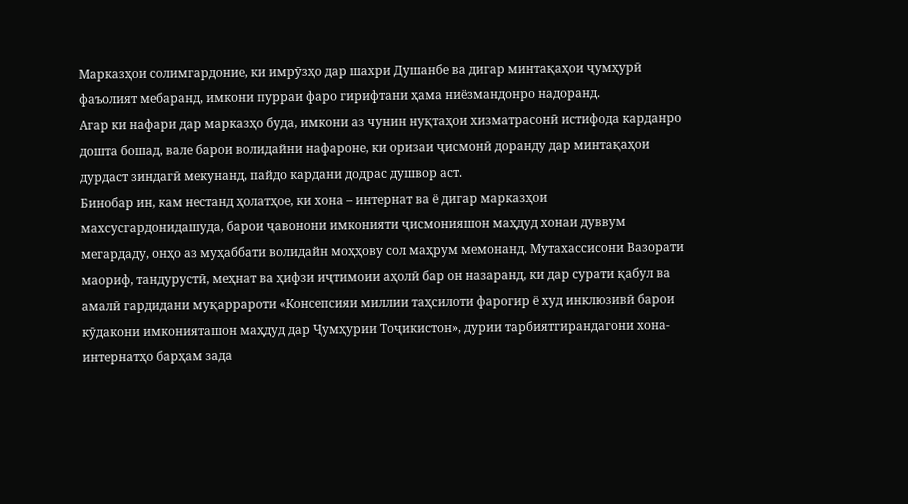Марказҳои солимгардоние, ки имрӯзҳо дар шахри Душанбе ва дигар минтақаҳои ҷумҳурӣ фаъолият мебаранд, имкони пурраи фаро гирифтани ҳама ниёзмандонро надоранд.
Агар ки нафари дар марказҳо буда, имкони аз чунин нуқтаҳои хизматрасонӣ истифода карданро дошта бошад, вале барои волидайни нафароне, ки оризаи ҷисмонӣ доранду дар минтақаҳои дурдаст зиндагӣ мекунанд, пайдо кардани додрас душвор аст.
Бинобар ин, кам нестанд ҳолатҳое, ки хона – интернат ва ё дигар марказҳои махсусгардонидашуда, барои ҷавонони имконияти ҷисмонияшон маҳдуд хонаи дуввум мегардаду, онҳо аз муҳаббати волидайн моҳҳову сол маҳрум мемонанд. Мутахассисони Вазорати маориф, тандурустӣ, меҳнат ва ҳифзи иҷтимоии аҳолӣ бар он назаранд, ки дар сурати қабул ва амалӣ гардидани муқаррароти «Консепсияи миллии таҳсилоти фарогир ё худ инклюзивӣ барои кӯдакони имконияташон маҳдуд дар Ҷумҳурии Тоҷикистон», дурии тарбиятгирандагони хона-интернатҳо барҳам зада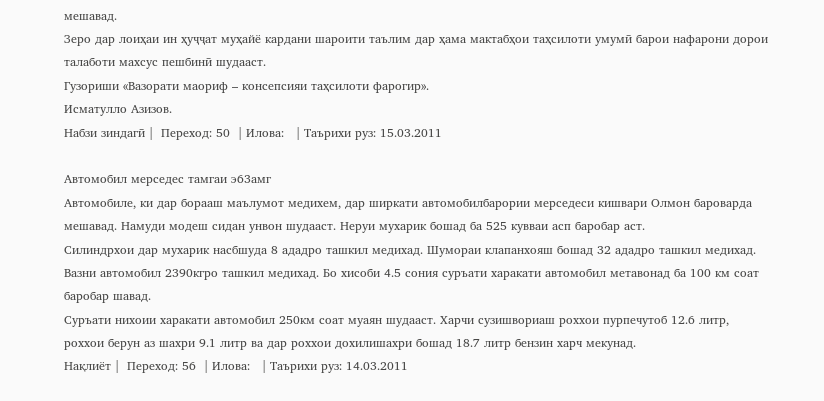мешавад.
Зеро дар лоиҳаи ин ҳуҷҷат муҳайё кардани шароити таълим дар ҳама мактабҳои таҳсилоти умумӣ барои нафарони дорои талаботи махсус пешбинӣ шудааст.
Гузориши «Вазорати маориф – консепсияи таҳсилоти фарогир».
Исматулло Азизов.
Набзи зиндагӣ |  Переход: 50  | Илова:   | Таърихи руз: 15.03.2011

Автомобил мерседес тамгаи э63амг
Автомобиле, ки дар борааш маълумот медихем, дар ширкати автомобилбарории мерседеси кишвари Олмон бароварда мешавад. Намуди модеш сидан унвон шудааст. Неруи мухарик бошад ба 525 кувваи асп баробар аст.
Силиндрхои дар мухарик насбшуда 8 ададро ташкил медихад. Шумораи клапанхояш бошад 32 ададро ташкил медихад.
Вазни автомобил 2390кгро ташкил медихад. Бо хисоби 4.5 сония суръати харакати автомобил метавонад ба 100 км соат баробар шавад.
Суръати нихоии харакати автомобил 250км соат муаян шудааст. Харчи сузишвориаш роххои пурпечутоб 12.6 литр, роххои берун аз шахри 9.1 литр ва дар роххои дохилишахри бошад 18.7 литр бензин харч мекунад.
Нақлиёт |  Переход: 56  | Илова:   | Таърихи руз: 14.03.2011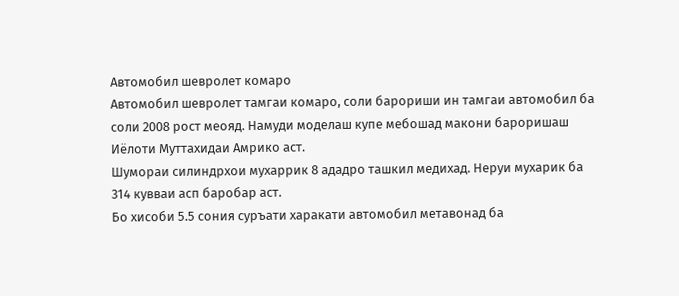Автомобил шевролет комаро
Автомобил шевролет тамгаи комаро, соли барориши ин тамгаи автомобил ба соли 2008 рост меояд. Намуди моделаш купе мебошад макони бароришаш Иёлоти Муттахидаи Амрико аст.
Шумораи силиндрхои мухаррик 8 ададро ташкил медихад. Неруи мухарик ба 314 кувваи асп баробар аст.
Бо хисоби 5.5 сония суръати харакати автомобил метавонад ба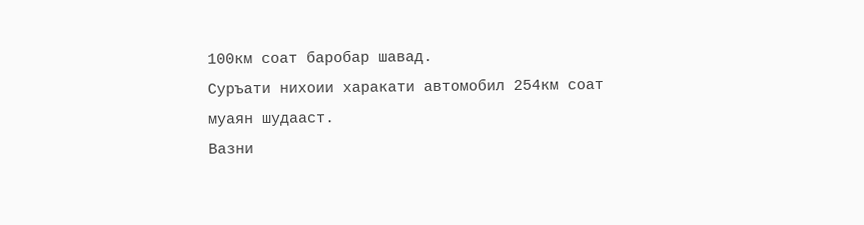100км соат баробар шавад.
Суръати нихоии харакати автомобил 254км соат муаян шудааст.
Вазни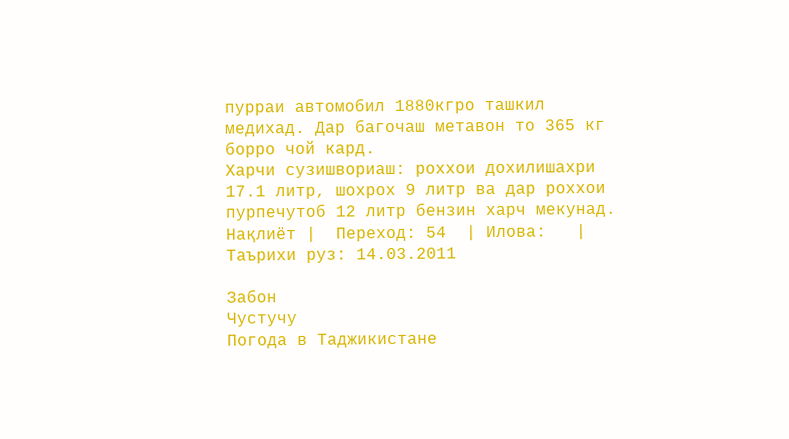пурраи автомобил 1880кгро ташкил медихад. Дар багочаш метавон то 365 кг борро чой кард.
Харчи сузишвориаш: роххои дохилишахри 17.1 литр, шохрох 9 литр ва дар роххои пурпечутоб 12 литр бензин харч мекунад.
Нақлиёт |  Переход: 54  | Илова:   | Таърихи руз: 14.03.2011

Забон
Чустучу
Погода в Таджикистане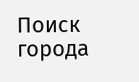Поиск города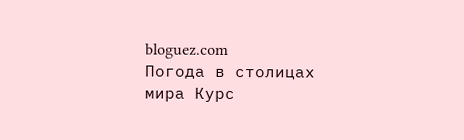bloguez.com
Погода в столицах мира Курс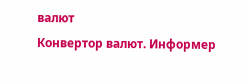валют
Конвертор валют. Информер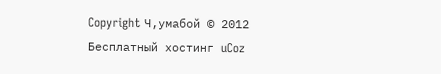Copyright Ч,умабой © 2012
Бесплатный хостинг uCoz